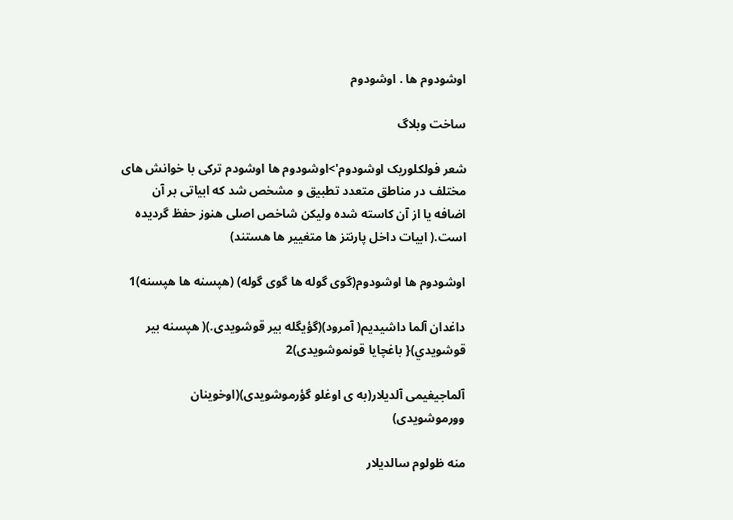اوشودوم ها . اوشودوم

ساخت وبلاگ

شعر فولکلوریک اوشودوم'>اوشودوم ها اوشودم ترکی با خوانش های مختلف در مناطق متعدد تطبیق و مشخص شد که ابیاتی بر آن اضافه یا از آن کاسته شده ولیکن شاخص اصلی هنوز حفظ گردیده است.( ابیات داخل پارنتز ها متغییر ها هستند)

اوشودوم ها اوشودوم(گوی گوله ها گوی گوله) (هپسنه ها هپسنه)1

داغدان آلما داشیدیم( آمرود)(گؤیگله بیر قوشویدی.)( هپسنه بير قوشويدي){ باغچایا قونموشویدی)2

آلماجیغیمی آلدیلار(به ی اوغلو گؤرموشویدی)(اوخوینان وورموشویدی)

منه ظولوم سالدیلار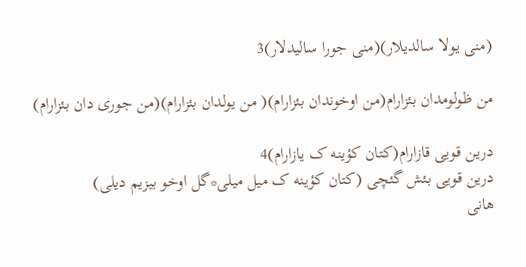(منی یولا سالدیلار)(منی جورا سالیدلار)3

من ظولومدان بئزارام(من اوخوندان بئزارام)( من یولدان بئزارام)(من جوری دان بئزارام)

درین قویی قازارام(کتان کؤینه ک یازارام)4
درین قویی بئش گئچی (کتان کؤینه ک میل میلی*گل اوخو بیزیم دیلی)
هانی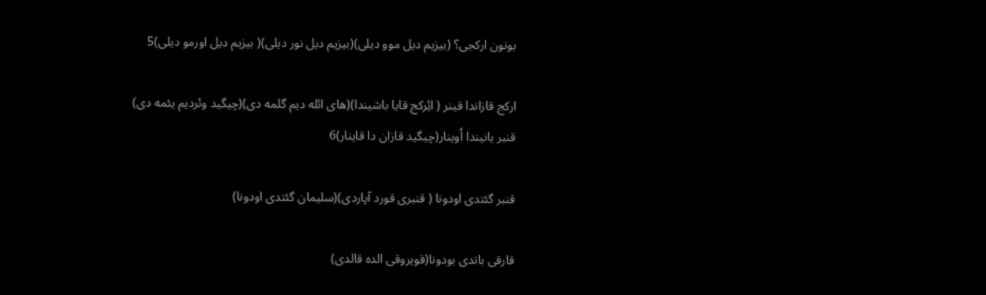بونون اركجی؟ (بیزیم دیل موو دیلی)(بیزیم دیل نور دیلی)( بیزیم دیل اورمو دیلی)5

اركج قازاندا قینر ( ائِرکج قایا باشیندا)(های ائله دیم گلمه دی)(چیگید وئردیم یئمه دی)
قنبر یانیندا اُوینار(چیگید قازان دا قاینار)6

قنبر گئتدی اودونا ( قنبری قورد آپاردی)(سلیمان گئتدی اودونا)

قارقی باتدی بودونا(قویروقی الده قالدی)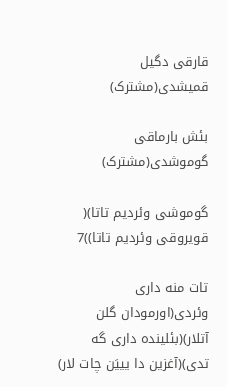قارقی دگیل قمیشدی(مشترک)

بئش بارماقی گوموشدی(مشترک)

گوموشی وئردیم تاتا)( قویروقی وئردیم تاتا))7

تات منه داری وئردی(اورمودان گلن آتلار)(بئلینده داری گه تدی)(آغزين دا يييَن چات لار)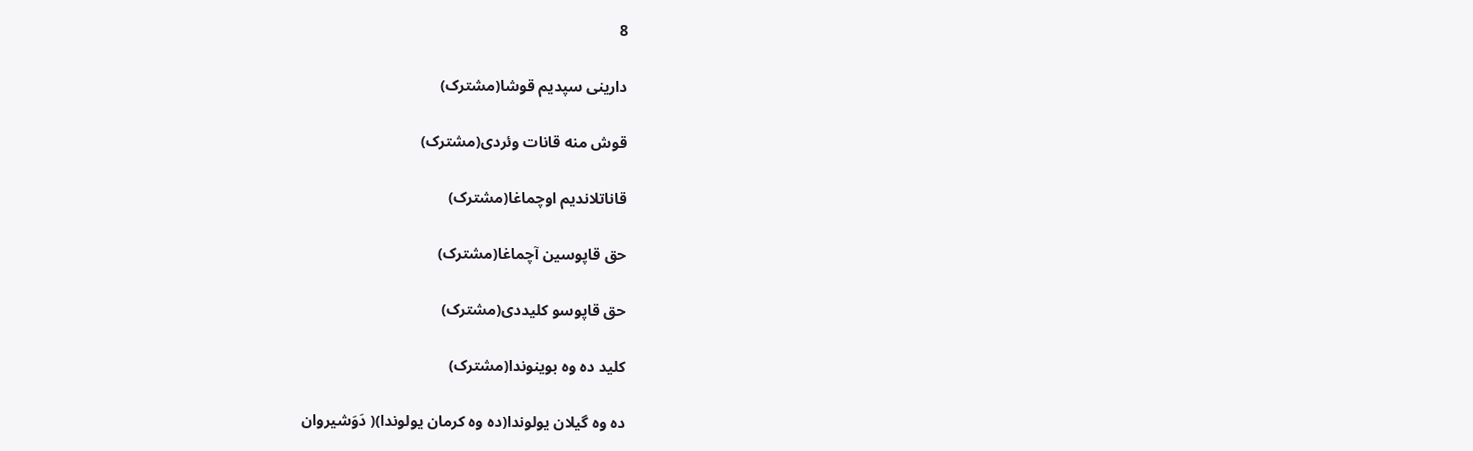8

دارینی سپدیم قوشا(مشترک)

قوش منه قانات وئردی(مشترک)

قاناتلاندیم اوچماغا(مشترک)

حق قاپوسین آچماغا(مشترک)

حق قاپوسو كلیددی(مشترک)

كلید ده وه بوینوندا(مشترک)

ده وه گیلان یولوندا(ده وه کرمان یولوندا)( دَوَشيروان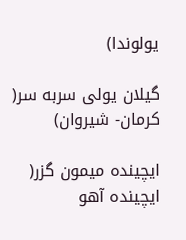يولوندا)

گیلان یولی سربه سر( کرمان- شیروان)

ایچینده میمون گزر( ایچینده آهو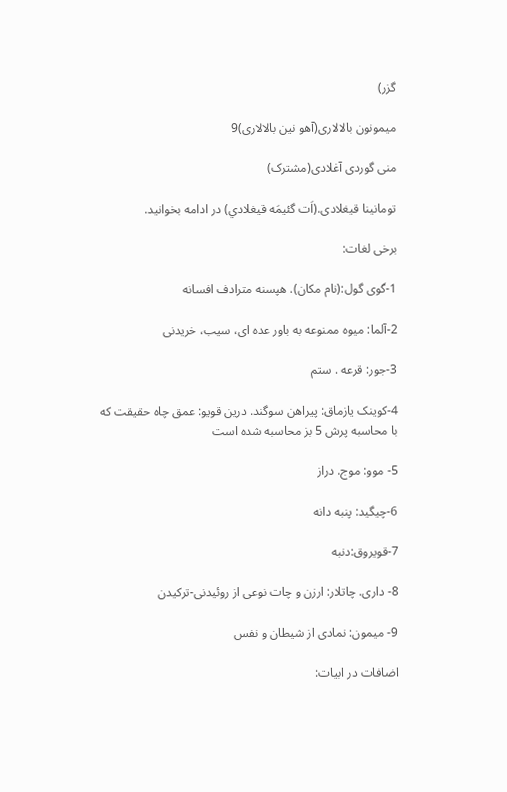گزر)

میمونون بالالاری(آهو نین بالالاری)9

منی گوردی آغلادی(مشترک)

تومانینا قیغلادی.(اَت گئيمَه قيغلادي) در ادامه بخوانید.

برخی لغات:

1-گوی گول:(نام مکان). هپسنه مترادف افسانه

2-آلما: میوه ممنوعه به باور عده ای، سیب، خریدنی

3-جور: قرعه . ستم

4-کوینک یازماق: پیراهن سوگند. درین قویو: عمق چاه حقیقت که با محاسبه پرش 5 بز محاسبه شده است

5- موو: موج. دراز

6-چیگید: پنبه دانه

7-قویروق:دنبه

8- داری. چاتلار: ارزن و چات نوعی از روئیدنی-ترکیدن

9- میمون: نمادی از شیطان و نفس

اضافات در ابیات: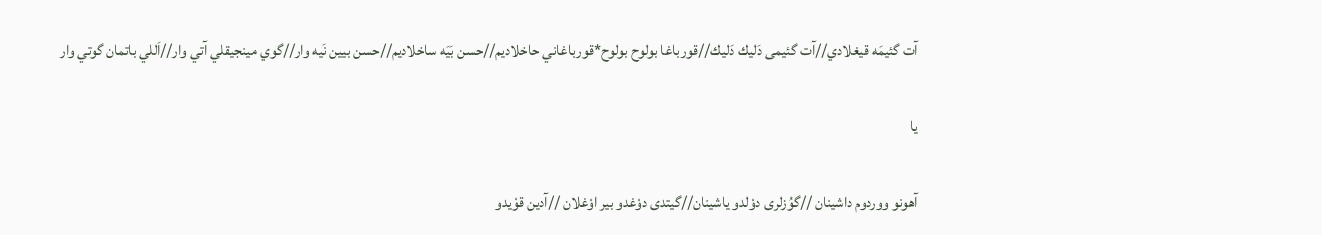آت گئيمَه قيغلادي//آت گئيمی دَليك دَليك//قورباغا بولوح بولوح*قورباغاني حاخلاديم//حسن بَيَه ساخلاديم//حسن بيين نَيه وار//گوي مينجيقلي آتي وار//اَللي باتمان گوتي وار

یا

آهونو ووردوم داشینان //گوُزلری دوْلدو یاشینان//گیتدی دوْغدو بیر اوْغلان //آدین قوْیدو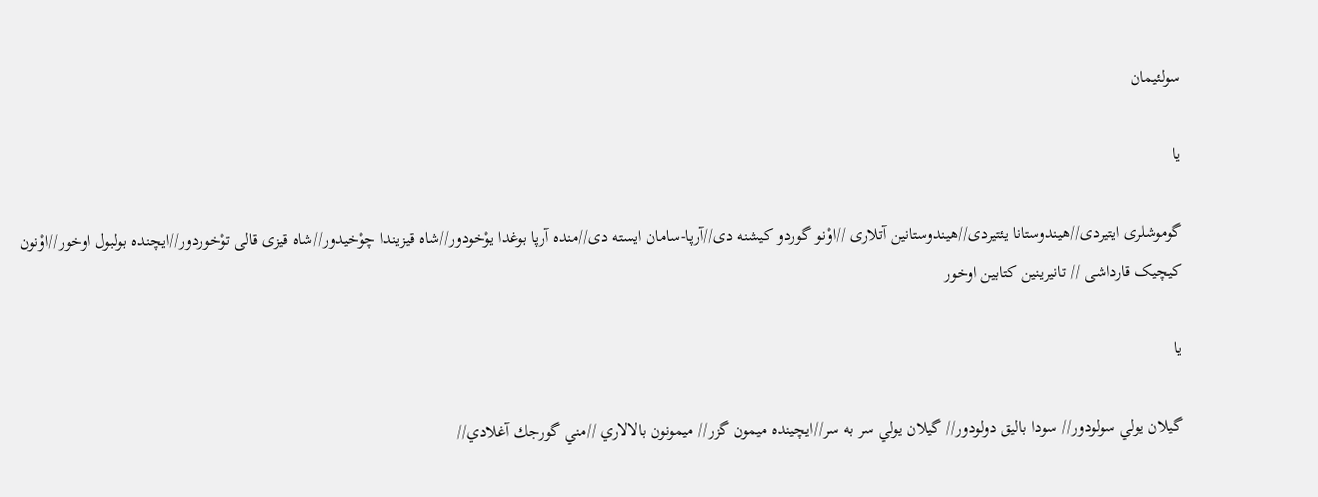سولئیمان

یا

گوموشلری ایتیردی//هیندوستانا یئتیردی//هیندوستانین آتلاری //اوْنو گوردو کیشنه دی//آرپا-سامان ایسته دی//منده آرپا بوغدا یوْخودور//شاه قیزیندا چوْخیدور//شاه قیزی قالی توْخوردور//ایچنده بولبول اوخور//اوْنون کیچیک قارداشی // تانیرینین کتابین اوخور

یا

گيلان يولي سولودور// سودا باليق دولودور// گيلان يولي سر به سر//ايچينده ميمون گزر// ميمونون بالالاري //مني گورجك آغلادي//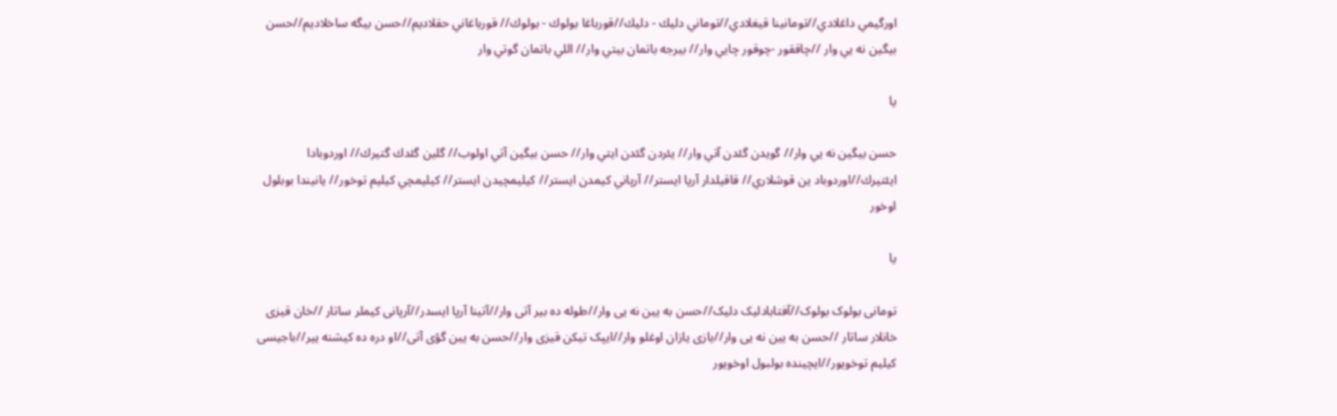اورگيمي داغلادي//تومانينا قيغلادي//توماني دليك - دليك//قورباغا بولوك - بولوك// قورباغاني حقلاديم//حسن بيگه ساخلاديم//حسن بيگين نه يي وار //چاققور -چوقور چايي وار// بيرجه باتمان بيتي وار// اللي باتمان گوتي وار

یا

حسن بيگين نه يي وار// گويدن گئدن آتي وار// يئردن گئدن ايتي وار// حسن بيگين آتي اولوب// گلين گئدك گتيرك// اوردوبادا ايئتيرك//اوردوباد ين قوشلاري// قاقيلدار آرپا ايستر// آرپاني كيمدن ايستر// كيليمچيدن ايستر// كيليمچي كيليم توخور// يانيندا بوبلول اوخور

یا

تومانی بولوک بولوک//آفتابادلیک دلیک//حسن به یین نه یی وار//طوله ده بیر آتی وار//آتینا آرپا ایسدر//آرپانی کیملر ساتار //خان قیزی خانلار ساتار //حسن به یین نه یی وار//یازی یازان اوغلو وار//ایپک تیکن قیزی وار//حسن به یین گؤی آتی//او دره ده کیشنه ییر//باجیسی کیلیم توخویور//ایچینده بولبول اوخویور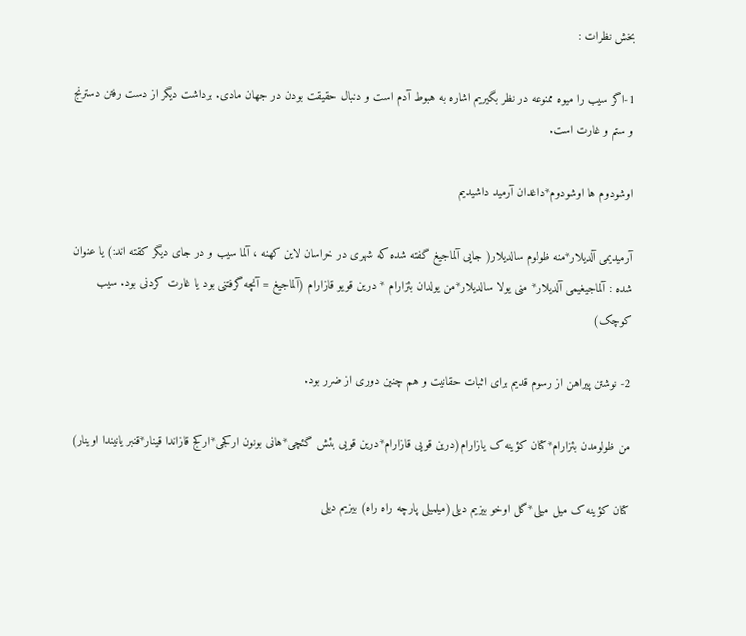بخش نظرات :

1-اگر سیب را میوه ممنوعه در نظر بگیریم اشاره به هبوط آدم است و دنبال حقیقت بودن در جهان مادی. برداشت دیگر از دست رفتن دسترنج و ستم و غارت است.

اوشودوم ها اوشودوم*داغدان آرمید داشیدیم

آرمیدیمی آلدیلار*منه ظولوم سالدیلار( جایی آلماجیغ گفته شده که شهری در خراسان لاین کهنه ، آلما سیب و در جای دیگر کقته اند:) یا عنوان شده : آلماجیغیمی آلدیلار* منی یولا سالدیلار*من یولدان بئزارام * درین قویو قازارام (آلماجیغ = آنچه گرفتنی بود یا غارت کردنی بود. سیب کوچک)

2- نوشتن پیراهن از رسوم قدیم برای اثبات حقانیت و هم چنین دوری از ضرر بود.

من ظولومدن بئزارام*کتان کؤینه ک یازارام(درین قویی قازارام*درین قویی بئش گئچی*هانی بونون اركجی*اركج قازاندا قینار*قنبر یانیندا اوینار)

کتان کؤینه ک میل میلی*گل اوخو بیزیم دیلی(میلمیلی پارچه راه راه) بیزیم دیلی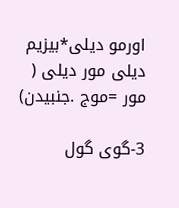اورمو دیلی*بیزیم دیلی مور دیلی ( مور =موج .جنبیدن)

3-گوی گول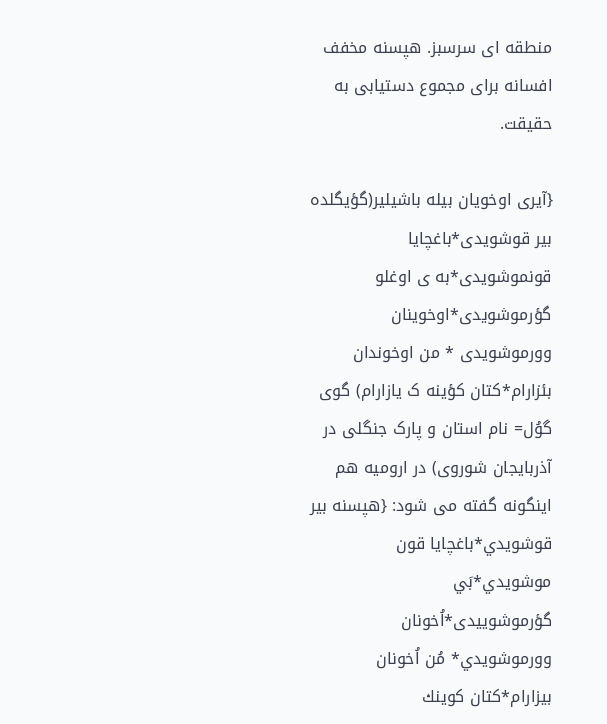منطقه ای سرسبز. هپسنه مخفف افسانه برای مجموع دستیابی به حقیقت.

{آیری اوخویان بیله باشیلیر(گؤیگلده بیر قوشویدی*باغچایا قونموشویدی*به ی اوغلو گؤرموشویدی*اوخوینان وورموشویدی * من اوخوندان بئزارام*کتان کؤینه ک یازارام) گوی گوُل= نام استان و پارک جنگلی در آذربایجان شوروی) در ارومیه هم اینگونه گفته می شود: {هپسنه بير قوشويدي*باغچايا قون موشويدي*بَي گؤرموشويیدی*اُخونان وورموشويدي* مُن اُخونان بيزارام*كتان كوينك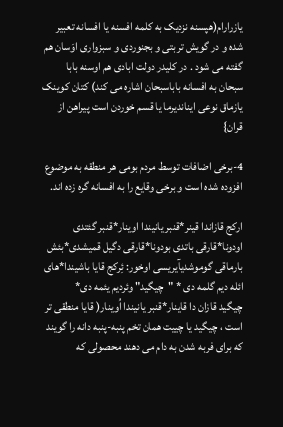یازرارام(هپسنه نزدیک به کلمه افسنه یا افسانه تعبیر شده و در گویش تربتی و بجنوردی و سبزواری اوَسان هم گفته می شود . در کلیدر دولت ابادی هم اوسنه بابا سبحان به افسانه باباسبحان اشاره می کند) کتان کوینک یازماق نوعی ایناندیرما یا قسم خوردن است پیراهن از قران}

4-برخی اضافات توسط مردم بومی هر منطقه به موضوع افزوده شده است و برخی وقایع را به افسانه گره زده اند.

اركج قازاندا قینر*قنبر یانیندا اوینار*قنبر گئتدی اودونا*قارقی باتدی بودونا*قارقی دگیل قمیشدی*بئش بارماقی گوموشدیآیریسی اوخور: ئِرکج قایا باشیندا*های ائله دیم گلمه دی * "چیگید" وئردیم یئمه دی*
چیگید قازان دا قاینار*قنبر یانیندا اُوینار( قایا منطقی تر است ، چیگید یا چییت همان تخم پنبه-پنبه دانه را گویند که برای فربه شدن به دام می دهند محصولی که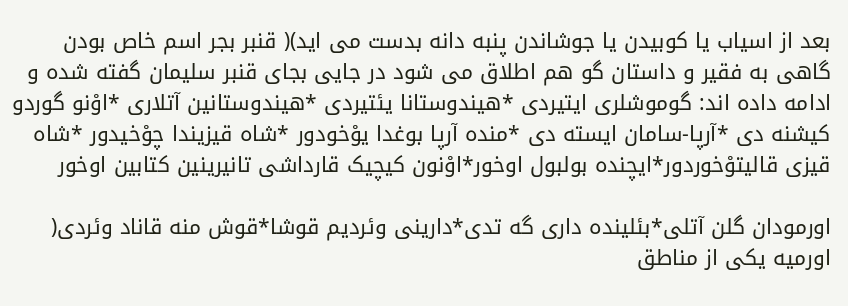بعد از اسیاب یا کوبیدن یا جوشاندن پنبه دانه بدست می اید)( قنبر بجر اسم خاص بودن گاهی به فقیر و داستان گو هم اطلاق می شود در جایی بجای قنبر سلیمان گفته شده و ادامه داده اند: گوموشلری ایتیردی *هیندوستانا یئتیردی *هیندوستانین آتلاری *اوْنو گوردو کیشنه دی *آرپا-سامان ایسته دی *منده آرپا بوغدا یوْخودور *شاه قیزیندا چوْخیدور *شاه قیزی قالیتوْخوردور*ایچنده بولبول اوخور*اوْنون کیچیک قارداشی تانیرینین کتابین اوخور

اورمودان گلن آتلی*بئلینده داری گه تدی*دارینی وئردیم قوشا*قوش منه قاناد وئردی( اورمیه یکی از مناطق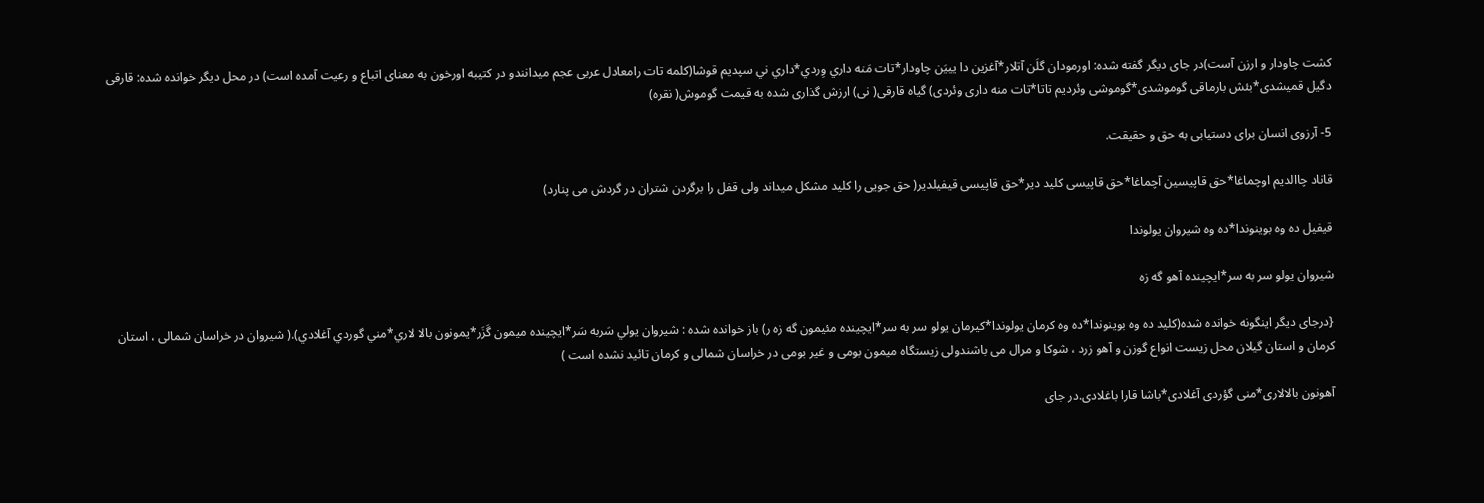کشت چاودار و ارزن آست)در جای دیگر گفته شده: اورمودان گلَن آتلار*آغزين دا يييَن چاودار*تات مَنه داري وِردي*داري ني سپديم قوشا(کلمه تات رامعادل عربی عجم میدانندو در کتیبه اورخون به معنای اتباع و رعیت آمده است) در محل دیگر خوانده شده: قارقی دگیل قمیشدی*بئش بارماقی گوموشدی*گوموشی وئردیم تاتا*تات منه داری وئردی) گیاه قارقی( نی) ارزش گذاری شده به قیمت گوموش( نقره)

5- آرزوی انسان برای دستیابی به حق و حقیقت.

قاناد چاالدیم اوچماغا*حق قاپیسین آچماغا*حق قاپیسی کلید دیر*حق قاپیسی قیفیلدیر( حق جویی را کلید مشکل میداند ولی قفل را برگردن شتران در گردش می پنارد)

قیفیل ده وه بوینوندا*ده وه شیروان یولوندا

شیروان یولو سر به سر*ایچینده آهو گه زه

{درجای دیگر اینگونه خوانده شده(کلید ده وه بوینوندا*ده وه کرمان یولوندا*کیرمان یولو سر به سر*ایچینده مئیمون گه زه ر) باز خوانده شده : شيروان يولي سَربه سَر*ايچينده ميمون گَزَر*يمونون بالا لاري*مني گوردي آغلادي).( شیروان در خراسان شمالی ، استان کرمان و استان گیلان محل زیست انواع گوزن و آهو زرد ، شوکا و مرال می باشندولی زیستگاه میمون بومی و غیر بومی در خراسان شمالی و کرمان تائید نشده است )

آهونون بالالاری*منی گؤردی آغلادی*باشا قارا باغلادی.در جای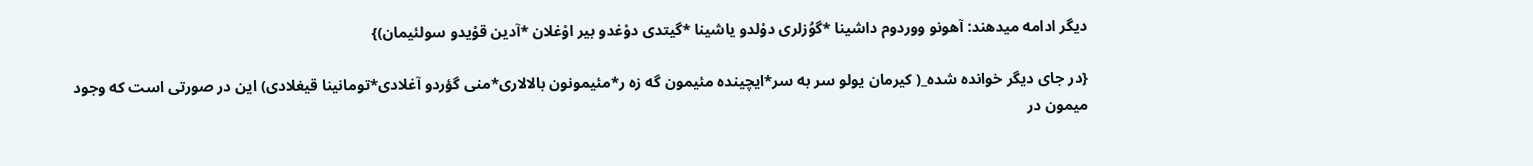دیگر ادامه میدهند: آهونو ووردوم داشینا *گوُزلری دوْلدو یاشینا *گیتدی دوْغدو بیر اوْغلان *آدین قوْیدو سولئیمان)}

{در جای دیگر خوانده شده_( کیرمان یولو سر به سر*ایچینده مئیمون گه زه ر*مئیمونون بالالاری*منی گؤردو آغلادی*تومانینا قیغلادی) این در صورتی است که وجود میمون در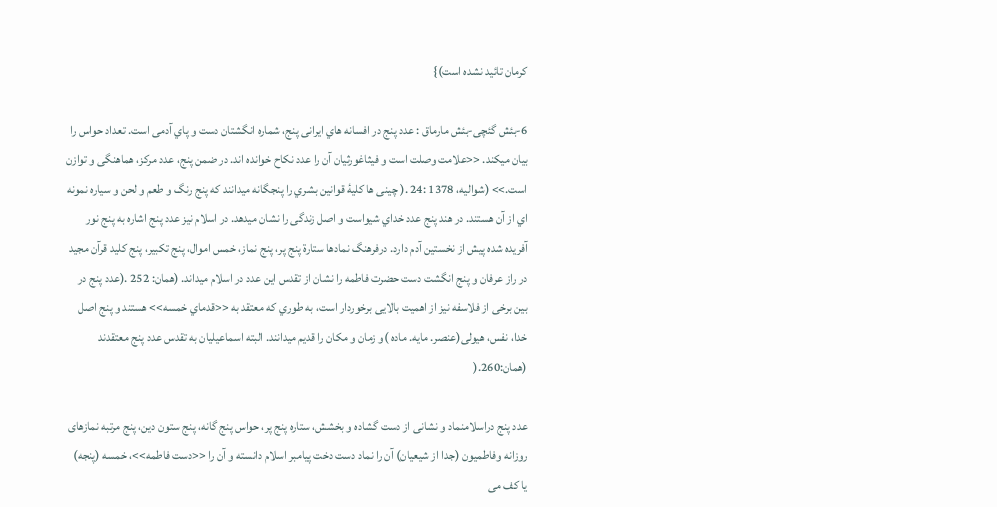کرمان تائید نشده است)}

6-بئش گئچی-بئش مارماق : عدد پنج در افسانه هاي ایرانی پنج، شماره انگشتان دست و پاي آدمی است. تعداد حواس را بیان میکند. <<علامت وصلت است و فیثاغورثیان آن را عدد نکاح خوانده اند. در ضمن پنج، عدد مرکز، هماهنگی و توازن است.>> (شوالیه، 1378 :24 .( چینی ها کلیۀ قوانین بشري را پنجگانه میدانند که پنج رنگ و طعم و لحن و سیاره نمونه اي از آن هستند. در هند پنج عدد خداي شیواست و اصل زندگی را نشان میدهد. در اسلام نیز عدد پنج اشاره به پنج نور آفریده شده پیش از نخستین آدم دارد. درفرهنگ نمادها ستارة پنج پر، پنج نماز، خمس اموال، پنج تکبیر، پنج کلید قرآن مجید در راز عرفان و پنج انگشت دست حضرت فاطمه را نشان از تقدس این عدد در اسلام میداند. (همان: 252 .(عدد پنج در بین برخی از فلاسفه نیز از اهمیت بالایی برخوردار است، به طوري که معتقد به <<قدماي خمسه>> هستند و پنج اصل خدا، نفس، هیولی(عنصر. مایه. ماده )و زمان و مکان را قدیم میدانند. البته اسماعیلیان به تقدس عدد پنج معتقدند (همان:260.(

عدد پنج دراسلامنماد و نشانی از دست گشاده و بخشش، ستاره پنج پر، حواس پنج گانه، پنج ستون دین، پنج مرتبه نمازهای روزانه وفاطمیون (جدا از شیعیان) آن را نماد دست دخت پیامبر اسلام دانسته و آن را <<دست فاطمه>>، خمسه (پنجه) یا کف می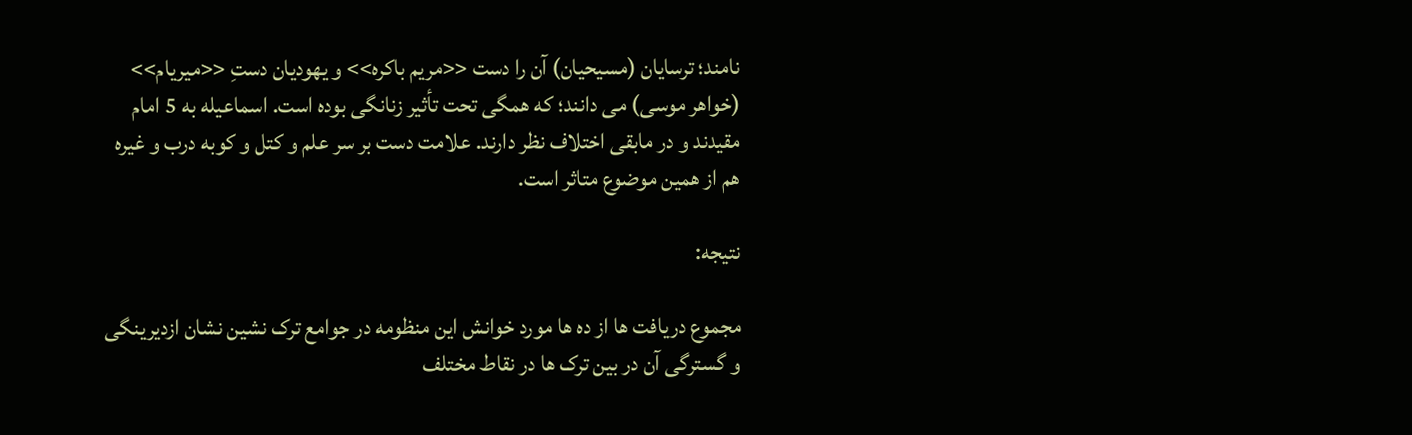نامند؛ ترسایان (مسیحیان) آن را دست <<مریم باکره>> و یهودیان دستِ <<میریام>> (خواهر موسی) می دانند؛ که همگی تحت تأثیر زنانگی بوده است. اسماعیله به 5 امام مقیدند و در مابقی اختلاف نظر دارند. علامت دست بر سر علم و کتل و کوبه درب و غیره هم از همین موضوع متاثر است.

نتیجه:

مجموع دریافت ها از ده ها مورد خوانش این منظومه در جوامع ترک نشین نشان ازدیرینگی و گسترگی آن در بین ترک ها در نقاط مختلف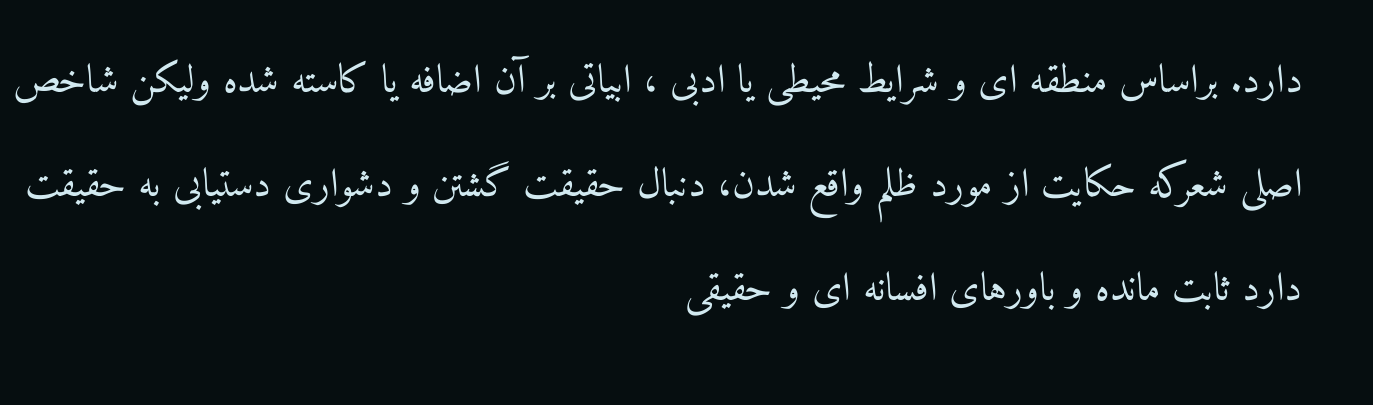دارد. براساس منطقه ای و شرایط محیطی یا ادبی ، ابیاتی بر آن اضافه یا کاسته شده ولیکن شاخص اصلی شعرکه حکایت از مورد ظلم واقع شدن، دنبال حقیقت گشتن و دشواری دستیابی به حقیقت دارد ثابت مانده و باورهای افسانه ای و حقیقی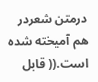درمتن شعردر هم آمیخته شده است.(( قابل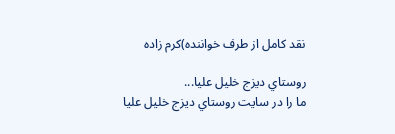نقد کامل از طرف خواننده)کرم زاده

روستاي ديزج خليل علیا...
ما را در سایت روستاي ديزج خليل علیا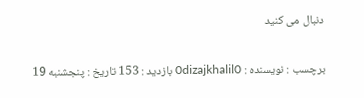دنبال می کنید

برچسب : نویسنده : 0dizajkhalil0 بازدید : 153 تاريخ : پنجشنبه 19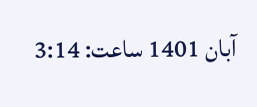آبان 1401 ساعت: 3:14